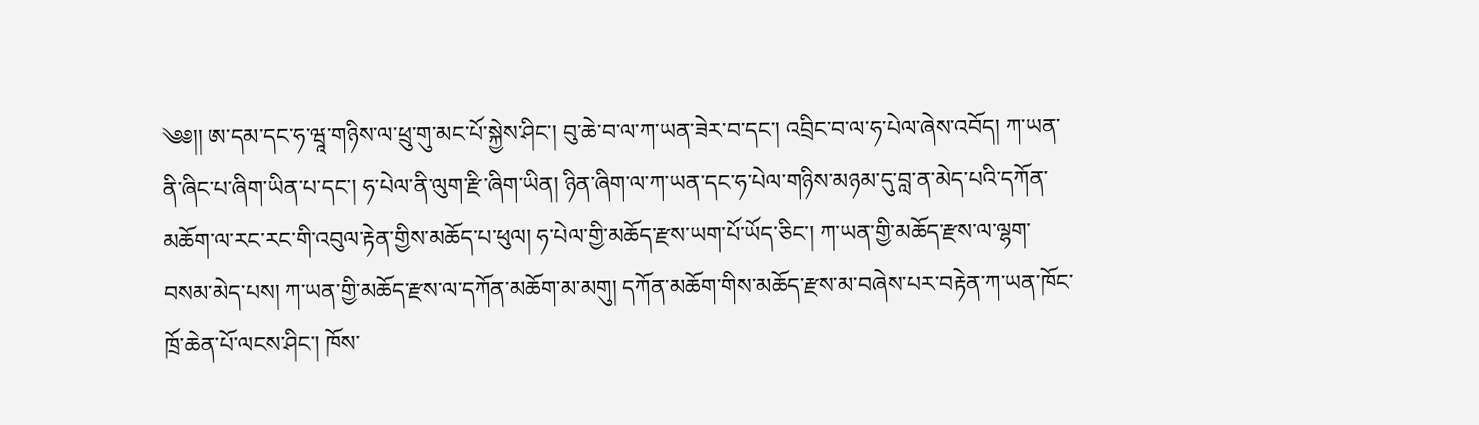༄༅།། ཨ་དམ་དང་ཧ་ཝཱ་གཉིས་ལ་ཕྲུ་གུ་མང་པོ་སྐྱེས་ཤིང་། བུ་ཆེ་བ་ལ་ཀ་ཡན་ཟེར་བ་དང་། འབྲིང་བ་ལ་ཧ་པེལ་ཞེས་འབོད། ཀ་ཡན་ནི་ཞིང་པ་ཞིག་ཡིན་པ་དང་། ཧ་པེལ་ནི་ལུག་རྫི་ཞིག་ཡིན། ཉིན་ཞིག་ལ་ཀ་ཡན་དང་ཧ་པེལ་གཉིས་མཉམ་དུ་བླ་ན་མེད་པའི་དཀོན་མཆོག་ལ་རང་རང་གི་འབུལ་རྟེན་གྱིས་མཆོད་པ་ཕུལ། ཧ་པེལ་གྱི་མཆོད་རྫས་ཡག་པོ་ཡོད་ཅིང་། ཀ་ཡན་གྱི་མཆོད་རྫས་ལ་ལྷག་བསམ་མེད་པས། ཀ་ཡན་གྱི་མཆོད་རྫས་ལ་དཀོན་མཆོག་མ་མགུ། དཀོན་མཆོག་གིས་མཆོད་རྫས་མ་བཞེས་པར་བརྟེན་ཀ་ཡན་ཁོང་ཁྲོ་ཆེན་པོ་ལངས་ཤིང་། ཁོས་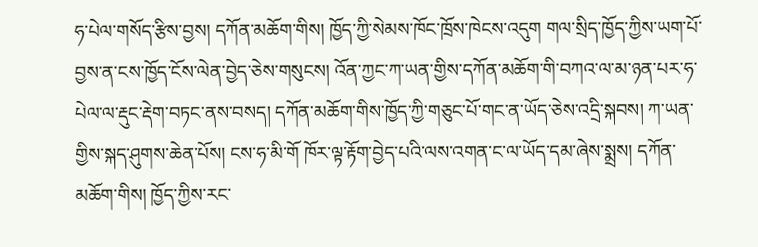ཧ་པེལ་གསོད་རྩིས་བྱས། དཀོན་མཆོག་གིས། ཁྱོད་ཀྱི་སེམས་ཁོང་ཁྲོས་ཁེངས་འདུག གལ་སྲིད་ཁྱོད་ཀྱིས་ཡག་པོ་བྱས་ན་ངས་ཁྱོད་ངོས་ལེན་བྱེད་ཅེས་གསུངས། འོན་ཀྱང་ཀ་ཡན་གྱིས་དཀོན་མཆོག་གི་བཀའ་ལ་མ་ཉན་པར་ཧ་པེལ་ལ་རྡུང་རྡེག་བཏང་ནས་བསད། དཀོན་མཆོག་གིས་ཁྱོད་ཀྱི་གཅུང་པོ་གང་ན་ཡོད་ཅེས་འདྲི་སྐབས། ཀ་ཡན་གྱིས་སྐད་ཤུགས་ཆེན་པོས། ངས་ཧ་མི་གོ ཁོར་ལྟ་རྟོག་བྱེད་པའི་ལས་འགན་ང་ལ་ཡོད་དམ་ཞེས་སྨྲས། དཀོན་མཆོག་གིས། ཁྱོད་ཀྱིས་རང་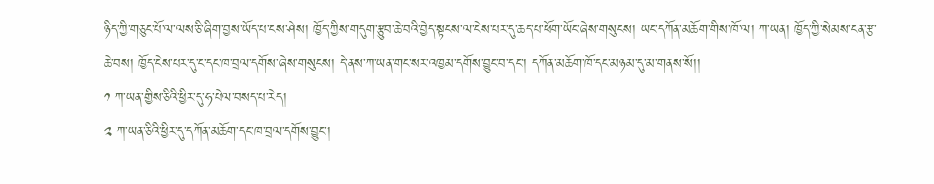ཉིད་ཀྱི་གཅུང་པོ་ལ་ལས་ཅི་ཞིག་བྱས་ཡོད་པ་ངས་ཤེས། ཁྱོད་ཀྱིས་གདུག་རྩུབ་ཆེ་བའི་བྱེད་སྟངས་ལ་ངེས་པར་དུ་ཆད་པ་ཕོག་ཡོང་ཞེས་གསུངས། ཡང་དཀོན་མཆོག་གིས་ཁོ་ལ། ཀ་ཡན། ཁྱོད་ཀྱི་སེམས་ངན་རྩ་ཆེ་བས། ཁྱོད་ངེས་པར་དུ་ང་དང་ཁ་བྲལ་དགོས་ཞེས་གསུངས། དེ་ནས་ཀ་ཡན་གང་སར་འཁྱམ་དགོས་བྱུང་བ་དང་། དཀོན་མཆོག་ཁོ་དང་མཉམ་དུ་མ་གནས་སོ།།
༡ ཀ་ཡན་གྱིས་ཅིའི་ཕྱིར་དུ་ཧ་པེལ་བསད་པ་རེད།
༢ ཀ་ཡན་ཅིའི་ཕྱིར་དུ་དཀོན་མཆོག་དང་ཁ་བྲལ་དགོས་བྱུང་།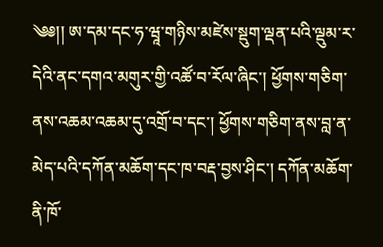༄༅།། ཨ་དམ་དང་ཧ་ཝཱ་གཉིས་མཛེས་སྡུག་ལྡན་པའི་ལྡུམ་ར་དེའི་ནང་དགའ་མགུར་གྱི་འཚོ་བ་རོལ་ཞིང་། ཕྱོགས་གཅིག་ནས་འཆམ་འཆམ་དུ་འགྲོ་བ་དང་། ཕྱོགས་གཅིག་ནས་བླ་ན་མེད་པའི་དཀོན་མཆོག་དང་ཁ་བརྡ་བྱས་ཤིང་། དཀོན་མཆོག་ནི་ཁོ་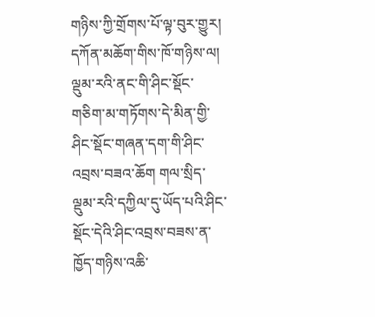གཉིས་ཀྱི་གྲོགས་པོ་ལྟ་བུར་གྱུར། དཀོན་མཆོག་གིས་ཁོ་གཉིས་ལ། ལྡུམ་རའི་ནང་གི་ཤིང་སྡོང་གཅིག་མ་གཏོགས་དེ་མིན་གྱི་ཤིང་སྡོང་གཞན་དག་གི་ཤིང་འབྲས་བཟའ་ཆོག གལ་སྲིད་ལྡུམ་རའི་དཀྱིལ་དུ་ཡོད་པའི་ཤིང་སྡོང་དེའི་ཤིང་འབྲས་བཟས་ན་ཁྱོད་གཉིས་འཆི་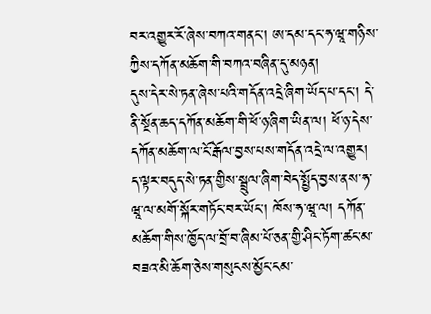བར་འགྱུར་རོ་ཞེས་བཀའ་གནང་། ཨ་དམ་དང་ཧ་ཝཱ་གཉིས་ཀྱིས་དཀོན་མཆོག་གི་བཀའ་བཞིན་དུ་མཉན།
དུས་དེར་སེ་ཏན་ཞེས་པའི་གདོན་འདྲེ་ཞིག་ཡོད་པ་དང་། དེ་ནི་སྔོན་ཆད་དཀོན་མཆོག་གི་ཕོ་ཉ་ཞིག་ཡིན་ལ། ཕོ་ཉ་དེས་དཀོན་མཆོག་ལ་ངོ་རྒོལ་བྱས་པས་གདོན་འདྲེ་ལ་འགྱུར། ད་ལྟར་བདུད་སེ་ཏན་གྱིས་སྦྲུལ་ཞིག་བེད་སྤྱོད་བྱས་ནས་ཧ་ཝཱ་ལ་མགོ་སྐོར་གཏོང་བར་ཡོང་། ཁོས་ཧ་ཝཱ་ལ། དཀོན་མཆོག་གིས་ཁྱོད་ལ་བྲོ་བ་ཞིམ་པོ་ཅན་གྱི་ཤིང་ཏོག་ཚང་མ་བཟའ་མི་ཆོག་ཅེས་གསུངས་མྱོང་ངམ་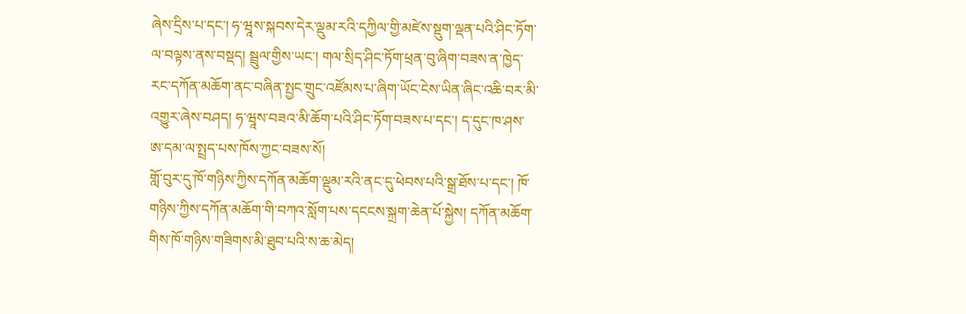ཞེས་དྲིས་པ་དང་། ཧ་ཝཱས་སྐབས་དེར་ལྡུམ་རའི་དཀྱིལ་གྱི་མཛེས་སྡུག་ལྡན་པའི་ཤིང་ཏོག་ལ་བལྟས་ནས་བསྡད། སྦྲུལ་གྱིས་ཡང་། གལ་སྲིད་ཤིང་ཏོག་ཕྲན་བུ་ཞིག་བཟས་ན་ཁྱེད་རང་དཀོན་མཆོག་ནང་བཞིན་སྤྱང་གྲུང་འཛོམས་པ་ཞིག་ཡོང་ངེས་ཡིན་ཞིང་འཆི་བར་མི་འགྱུར་ཞེས་བཤད། ཧ་ཝཱས་བཟའ་མི་ཆོག་པའི་ཤིང་ཏོག་བཟས་པ་དང་། ད་དུང་ཁ་ཤས་ཨ་དམ་ལ་སྤྲད་པས་ཁོས་ཀྱང་བཟས་སོ།
གློ་བུར་དུ་ཁོ་གཉིས་ཀྱིས་དཀོན་མཆོག་ལྡུམ་རའི་ནང་དུ་ཕེབས་པའི་སྒྲ་ཐོས་པ་དང་། ཁོ་གཉིས་ཀྱིས་དཀོན་མཆོག་གི་བཀའ་སློག་པས་དངངས་སྐྲག་ཆེན་པོ་སྐྱེས། དཀོན་མཆོག་གིས་ཁོ་གཉིས་གཟིགས་མི་ཐུབ་པའི་ས་ཆ་མེད།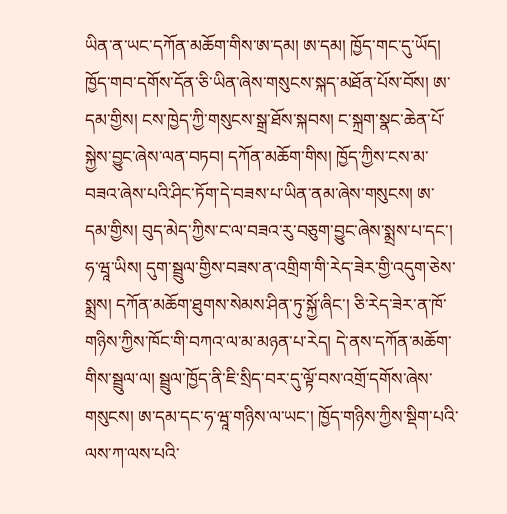ཡིན་ན་ཡང་དཀོན་མཆོག་གིས་ཨ་དམ། ཨ་དམ། ཁྱོད་གང་དུ་ཡོད། ཁྱོད་གབ་དགོས་དོན་ཅི་ཡིན་ཞེས་གསུངས་སྐད་མཐོན་པོས་བོས། ཨ་དམ་གྱིས། ངས་ཁྱེད་ཀྱི་གསུངས་སྒྲ་ཐོས་སྐབས། ང་སྐྲག་སྣང་ཆེན་པོ་སྐྱེས་བྱུང་ཞེས་ལན་བཏབ། དཀོན་མཆོག་གིས། ཁྱོད་ཀྱིས་ངས་མ་བཟའ་ཞེས་པའི་ཤིང་ཏོག་དེ་བཟས་པ་ཡིན་ནམ་ཞེས་གསུངས། ཨ་དམ་གྱིས། བུད་མེད་ཀྱིས་ང་ལ་བཟའ་རུ་བཅུག་བྱུང་ཞེས་སྨྲས་པ་དང་། ཧ་ཝཱ་ཡིས། དུག་སྦྲུལ་གྱིས་བཟས་ན་འགྲིག་གི་རེད་ཟེར་གྱི་འདུག་ཅེས་སྨྲས། དཀོན་མཆོག་ཐུགས་སེམས་ཤིན་ཏུ་སྐྱོ་ཞིང་། ཅི་རེད་ཟེར་ན་ཁོ་གཉིས་ཀྱིས་ཁོང་གི་བཀའ་ལ་མ་མཉན་པ་རེད། དེ་ནས་དཀོན་མཆོག་གིས་སྦྲུལ་ལ། སྦྲུལ་ཁྱོད་ནི་ཇི་སྲིད་བར་དུ་ལྟོ་བས་འགྲོ་དགོས་ཞེས་གསུངས། ཨ་དམ་དང་ཧ་ཝཱ་གཉིས་ལ་ཡང་། ཁྱོད་གཉིས་ཀྱིས་སྡིག་པའི་ལས་ཀ་ལས་པའི་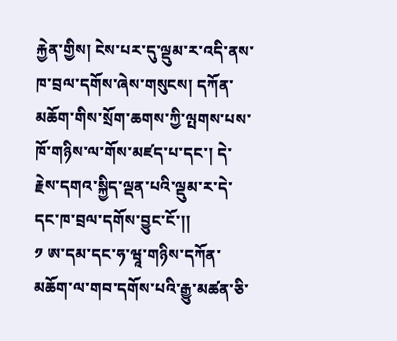རྐྱེན་གྱིས། ངེས་པར་དུ་ལྡུམ་ར་འདི་ནས་ཁ་བྲལ་དགོས་ཞེས་གསུངས། དཀོན་མཆོག་གིས་སྲོག་ཆགས་ཀྱི་ལྤགས་པས་ཁོ་གཉིས་ལ་གོས་མཛད་པ་དང་། དེ་རྗེས་དགའ་སྐྱིད་ལྡན་པའི་ལྡུམ་ར་དེ་དང་ཁ་བྲལ་དགོས་བྱུང་ངོ་།།
༡ ཨ་དམ་དང་ཧ་ཝཱ་གཉིས་དཀོན་མཆོག་ལ་གབ་དགོས་པའི་རྒྱུ་མཚན་ཅི་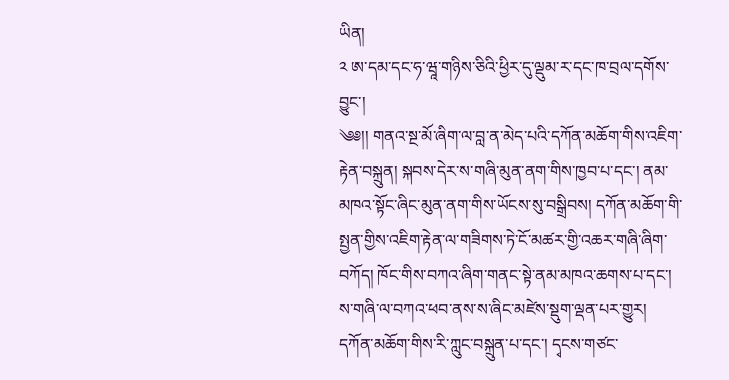ཡིན།
༢ ཨ་དམ་དང་ཧ་ཝཱ་གཉིས་ཅིའི་ཕྱིར་དུ་ལྡུམ་ར་དང་ཁ་བྲལ་དགོས་བྱུང་།
༄༅།། གནའ་སྔ་མོ་ཞིག་ལ་བླ་ན་མེད་པའི་དཀོན་མཆོག་གིས་འཇིག་རྟེན་བསྐྲུན། སྐབས་དེར་ས་གཞི་མུན་ནག་གིས་ཁྱབ་པ་དང་། ནམ་མཁའ་སྟོང་ཞིང་མུན་ནག་གིས་ཡོངས་སུ་བསྒྲིབས། དཀོན་མཆོག་གི་སྤྱན་གྱིས་འཇིག་རྟེན་ལ་གཟིགས་ཏེ་ངོ་མཚར་གྱི་འཆར་གཞི་ཞིག་བཀོད། ཁོང་གིས་བཀའ་ཞིག་གནང་སྟེ་ནམ་མཁའ་ཆགས་པ་དང་། ས་གཞི་ལ་བཀའ་ཕབ་ནས་ས་ཞིང་མཛེས་སྡུག་ལྡན་པར་གྱུར། དཀོན་མཆོག་གིས་རི་ཀླུང་བསྐྲུན་པ་དང་། དྭངས་གཙང་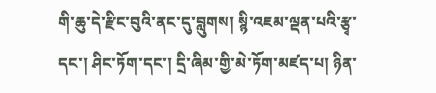གི་ཆུ་དེ་རྫིང་བུའི་ནང་དུ་བླུགས། སྙི་འཇམ་ལྡན་པའི་རྩྭ་དང་། ཤིང་ཏོག་དང་། དྲི་ཞིམ་གྱི་མེ་ཏོག་མཛད་པ། ཉིན་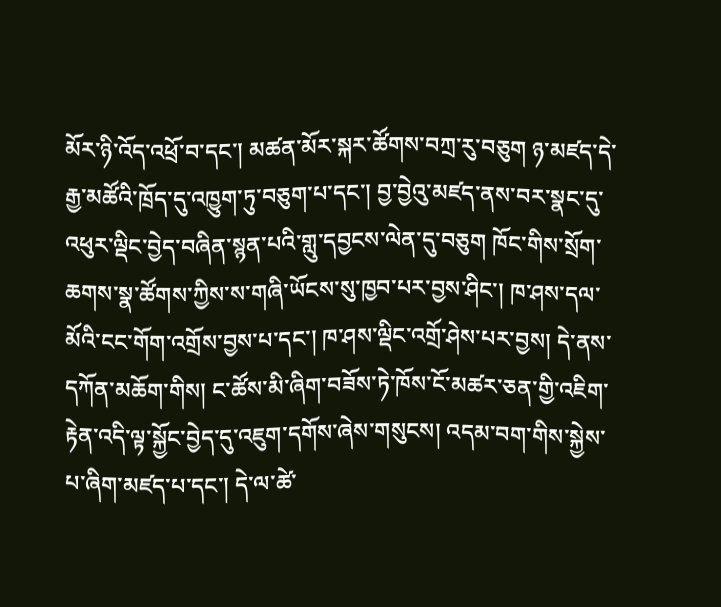མོར་ཉི་འོད་འཕྲོ་བ་དང་། མཚན་མོར་སྐར་ཚོགས་བཀྲ་རུ་བཅུག ཉ་མཛད་དེ་རྒྱ་མཚོའི་ཁྲོད་དུ་འཁྱུག་ཏུ་བཅུག་པ་དང་། བྱ་བྱེའུ་མཛད་ནས་བར་སྣང་དུ་འཕུར་ལྡིང་བྱེད་བཞིན་སྙན་པའི་གླུ་དབྱངས་ལེན་དུ་བཅུག ཁོང་གིས་སྲོག་ཆགས་སྣ་ཚོགས་ཀྱིས་ས་གཞི་ཡོངས་སུ་ཁྱབ་པར་བྱས་ཤིང་། ཁ་ཤས་དལ་མོའི་ངང་གོག་འགྲོས་བྱས་པ་དང་། ཁ་ཤས་ལྡིང་འགྲོ་ཤེས་པར་བྱས། དེ་ནས་དཀོན་མཆོག་གིས། ང་ཚོས་མི་ཞིག་བཟོས་ཏེ་ཁོས་ངོ་མཚར་ཅན་གྱི་འཇིག་རྟེན་འདི་ལྟ་སྐྱོང་བྱེད་དུ་འཇུག་དགོས་ཞེས་གསུངས། འདམ་བག་གིས་སྐྱེས་པ་ཞིག་མཛད་པ་དང་། དེ་ལ་ཚེ་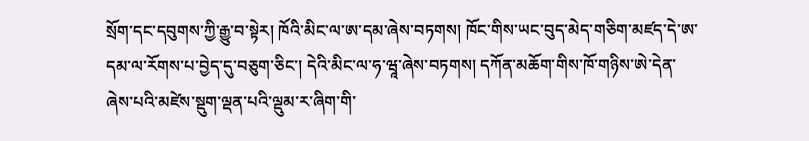སྲོག་དང་དབུགས་ཀྱི་རྒྱུ་བ་སྟེར། ཁོའི་མིང་ལ་ཨ་དམ་ཞེས་བཏགས། ཁོང་གིས་ཡང་བུད་མེད་གཅིག་མཛད་དེ་ཨ་དམ་ལ་རོགས་པ་བྱེད་དུ་བཅུག་ཅིང་། དེའི་མིང་ལ་ཧ་ཝཱ་ཞེས་བཏགས། དཀོན་མཆོག་གིས་ཁོ་གཉིས་ཨེ་དེན་ཞེས་པའི་མཛེས་སྡུག་ལྡན་པའི་ལྡུམ་ར་ཞིག་གི་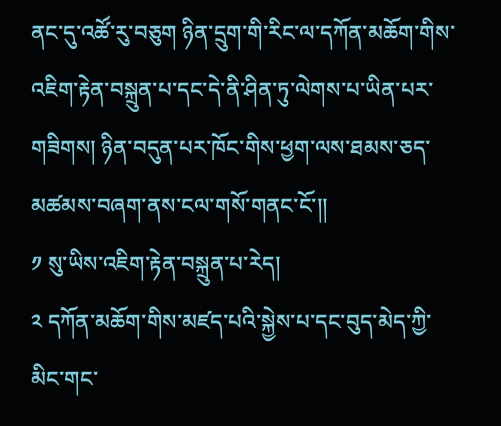ནང་དུ་འཚོ་རུ་བཅུག ཉིན་དྲུག་གི་རིང་ལ་དཀོན་མཆོག་གིས་འཇིག་རྟེན་བསྐྲུན་པ་དང་དེ་ནི་ཤིན་ཏུ་ལེགས་པ་ཡིན་པར་གཟིགས། ཉིན་བདུན་པར་ཁོང་གིས་ཕྱག་ལས་ཐམས་ཅད་མཚམས་བཞག་ནས་ངལ་གསོ་གནང་ངོ་།།
༡ སུ་ཡིས་འཇིག་རྟེན་བསྐྲུན་པ་རེད།
༢ དཀོན་མཆོག་གིས་མཛད་པའི་སྐྱེས་པ་དང་བུད་མེད་ཀྱི་མིང་གང་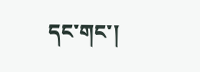དང་གང་།